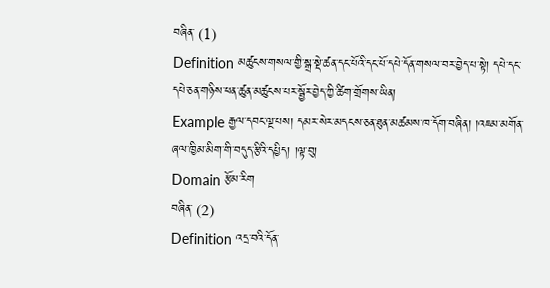བཞིན་ (1)
Definition མཚུངས་གསལ་གྱི་སྒྲ་སྡེ་ཚན་དང་པོའི་དང་པོ་དཔེ་དོན་གསལ་བར་བྱེད་པ་སྟེ། དཔེ་དང་དཔེ་ཅན་གཉིས་ཕན་ཚུན་མཚུངས་པར་སྦྱོར་བྱེད་ཀྱི་ཚིག་གྲོགས་ཡིན།
Example རྒྱལ་དབང་ལྔ་པས། དམར་སེར་མདངས་ཅན་ཐུན་མཚམས་ཁ་དོག་བཞིན། །འཇམ་མགོན་ཞལ་ཁྱིམ་མིག་གི་བདུད་རྩིའི་དཔྱིད། །ལྟ་བུ།
Domain རྩོམ་རིག
བཞིན་ (2)
Definition འདྲ་བའི་དོན་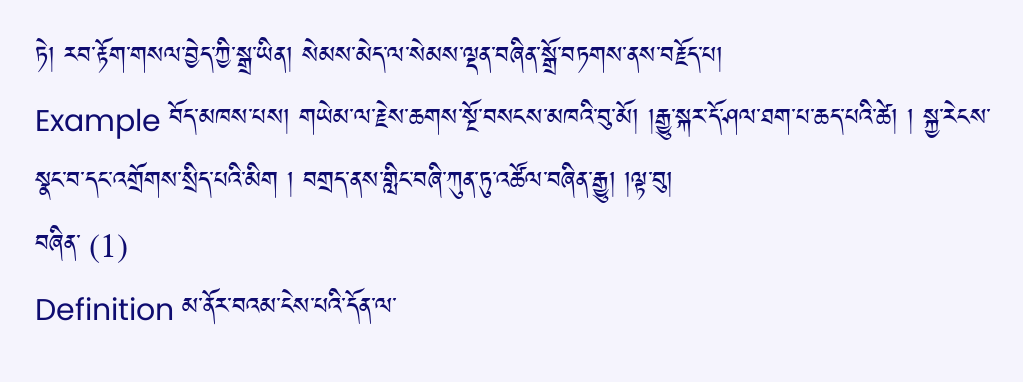ཏེ། རབ་རྟོག་གསལ་བྱེད་ཀྱི་སྒྲ་ཡིན། སེམས་མེད་ལ་སེམས་ལྡན་བཞིན་སྒྲོ་བཏགས་ནས་བརྗོད་པ།
Example བོད་མཁས་པས། གཡེམ་ལ་རྗེས་ཆགས་སྔོ་བསངས་མཁའི་བུ་མོ། །རྒྱུ་སྐར་དོ་ཤལ་ཐག་པ་ཆད་པའི་ཚེ། ། སྐྱ་རེངས་སྣང་བ་དང་འགྲོགས་སྲིད་པའི་མིག ། བགྲད་ནས་གླིང་བཞི་ཀུན་ཏུ་འཚོལ་བཞིན་རྒྱུ། །ལྟ་བུ།
བཞིན་ (1)
Definition མ་ནོར་བའམ་ངེས་པའི་དོན་ལ་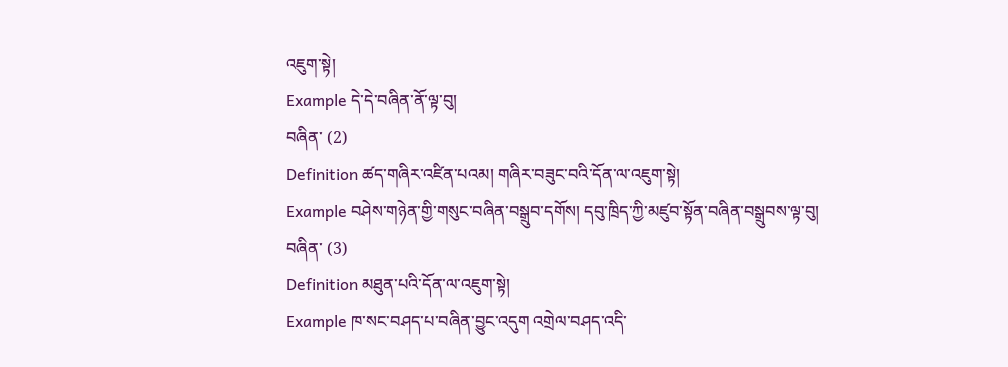འཇུག་སྟེ།
Example དེ་དེ་བཞིན་ནོ་ལྟ་བུ།
བཞིན་ (2)
Definition ཚད་གཞིར་འཛིན་པའམ། གཞིར་བཟུང་བའི་དོན་ལ་འཇུག་སྟེ།
Example བཤེས་གཉེན་གྱི་གསུང་བཞིན་བསྒྲུབ་དགོས། དབུ་ཁྲིད་ཀྱི་མཛུབ་སྟོན་བཞིན་བསྒྲུབས་ལྟ་བུ།
བཞིན་ (3)
Definition མཐུན་པའི་དོན་ལ་འཇུག་སྟེ།
Example ཁ་སང་བཤད་པ་བཞིན་བྱུང་འདུག འགྲེལ་བཤད་འདི་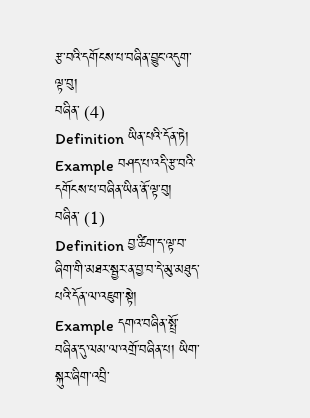རྩ་བའི་དགོངས་པ་བཞིན་བྱུང་འདུག་ལྟ་བུ།
བཞིན་ (4)
Definition ཡིན་པའི་དོན་ཏེ།
Example བཤད་པ་འདི་རྩ་བའི་དགོངས་པ་བཞིན་ཡིན་ནོ་ལྟ་བུ།
བཞིན་ (1)
Definition བྱ་ཚིག་ད་ལྟ་བ་ཞིག་གི་མཐར་སྦྱར་ན་བྱ་བ་དེ་མུ་མཐུད་པའི་དོན་ལ་འཇུག་སྟེ།
Example དགའ་བཞིན་སྤྲོ་བཞིན་དུ་ལམ་ལ་འགྲོ་བཞིན་པ། ཡིག་སྐུར་ཞིག་འབྲི་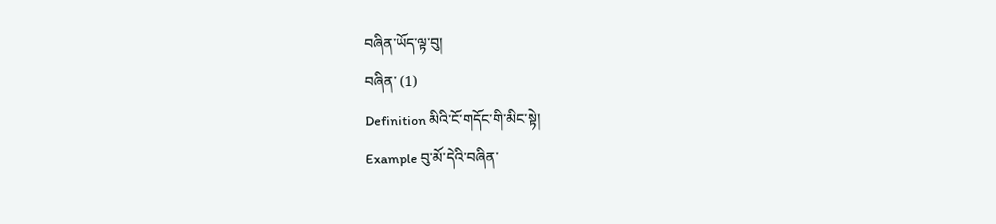བཞིན་ཡོད་ལྟ་བུ།
བཞིན་ (1)
Definition མིའི་ངོ་གདོང་གི་མིང་སྟེ།
Example བུ་མོ་དེའི་བཞིན་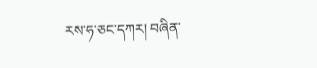རས་ཧ་ཅང་དཀར། བཞིན་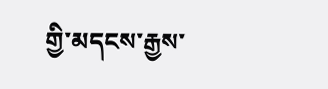གྱི་མདངས་རྒྱས་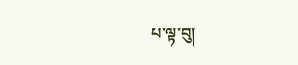པ་ལྟ་བུ།